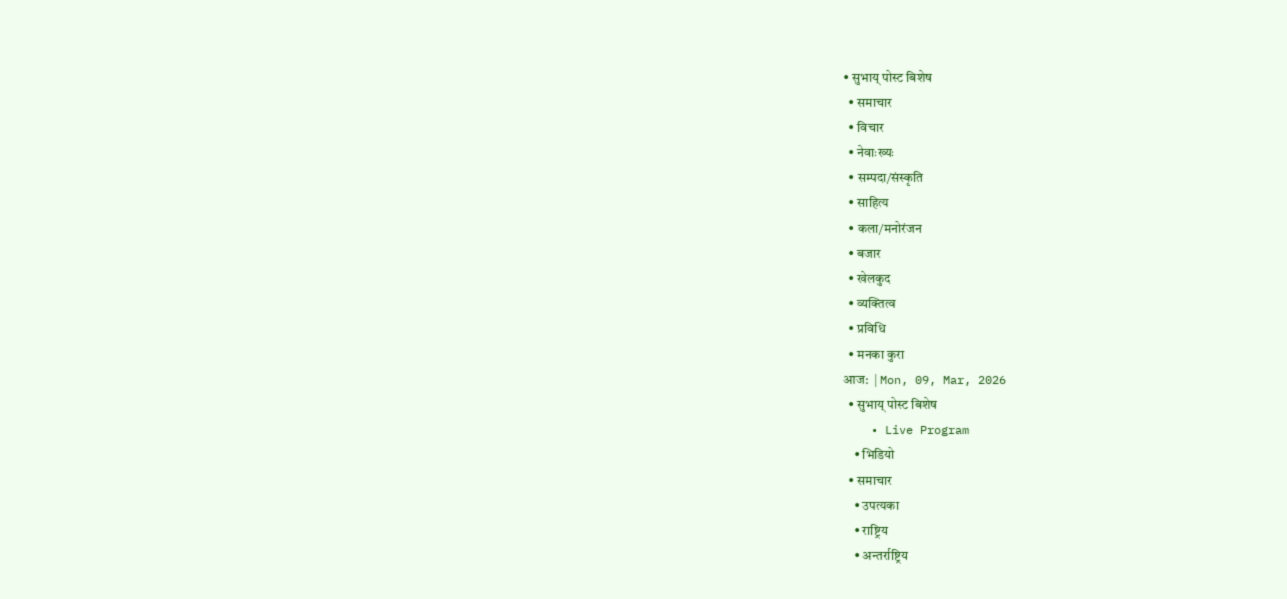• सुभाय् पोस्ट बिशेष
  • समाचार
  • विचार
  • नेवाःख्यः
  • सम्पदा/संस्कृति
  • साहित्य
  • कला/मनोरंजन
  • बजार
  • खेलकुद
  • व्यक्तित्व
  • प्रविधि
  • मनका कुरा
आज:  | Mon, 09, Mar, 2026
  • सुभाय् पोस्ट बिशेष
    • Live Program
    • भिडियो
  • समाचार
    • उपत्यका
    • राष्ट्रिय
    • अन्तर्राष्ट्रिय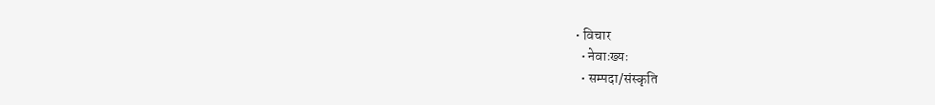• विचार
  • नेवाःख्यः
  • सम्पदा/संस्कृति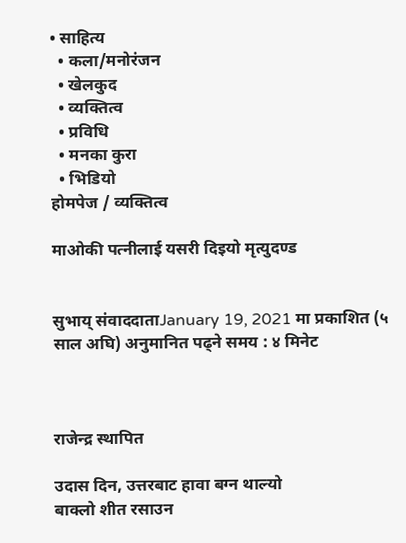• साहित्य
  • कला/मनोरंजन
  • खेलकुद
  • व्यक्तित्व
  • प्रविधि
  • मनका कुरा
  • भिडियो
होमपेज / व्यक्तित्व

माओकी पत्नीलाई यसरी दिइयो मृत्युदण्ड


सुभाय् संवाददाताJanuary 19, 2021 मा प्रकाशित (५ साल अघि) अनुमानित पढ्ने समय : ४ मिनेट



राजेन्द्र स्थापित

उदास दिन, उत्तरबाट हावा बग्न थाल्यो
बाक्लो शीत रसाउन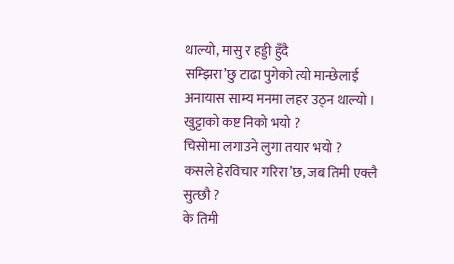थाल्यो, मासु र हड्डी हुँदै
सम्झिरा’छु टाढा पुगेको त्यो मान्छेलाई
अनायास साम्य मनमा लहर उठ्न थाल्यो ।
खुट्टाको कष्ट निको भयो ?
चिसोमा लगाउने लुगा तयार भयो ?
कसले हेरविचार गरिरा’छ, जब तिमी एक्लै सुत्छौ ?
के तिमी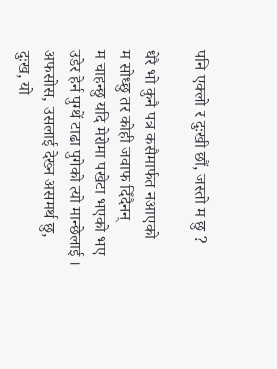पनि एक्लो र दुःखी छौं, जस्तो म छु ?

धेरै भो कुनै पत्र कसैमार्फत नआएको
म सोध्छु तर कोही जवाफ दिँदैनन्
म चाहन्छु यदि मेरोमा पखेटा भएको भए
उडेर हेर्न पुग्थें टाढा पुगेको त्यो मान्छेलाई ।
अफसोस, उसलाई देख्न असमर्थ छु,
दुःख, यो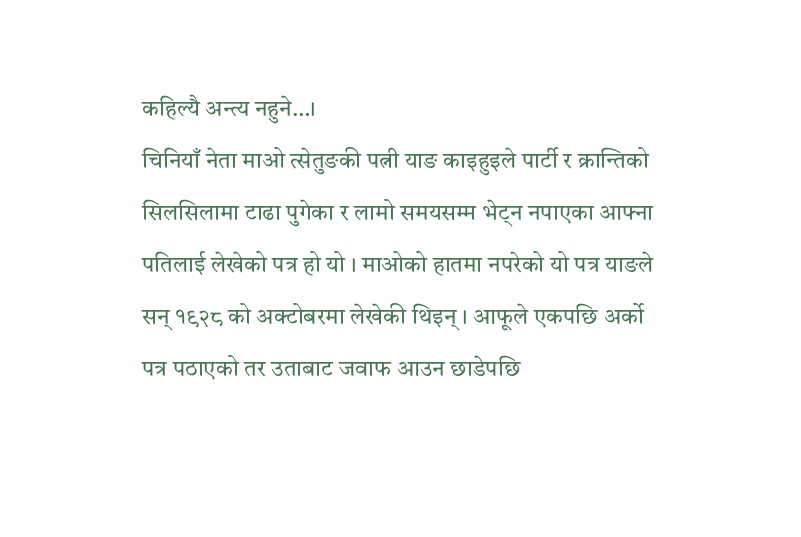कहिल्यै अन्त्य नहुने…।
चिनियाँ नेता माओ त्सेतुङकी पत्नी याङ काइहुइले पार्टी र क्रान्तिको सिलसिलामा टाढा पुगेका र लामो समयसम्म भेट्न नपाएका आफ्ना पतिलाई लेखेको पत्र हो यो । माओको हातमा नपरेको यो पत्र याङले सन् १९२८ को अक्टोबरमा लेखेकी थिइन् । आफूले एकपछि अर्को पत्र पठाएको तर उताबाट जवाफ आउन छाडेपछि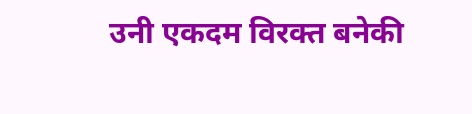उनी एकदम विरक्त बनेकी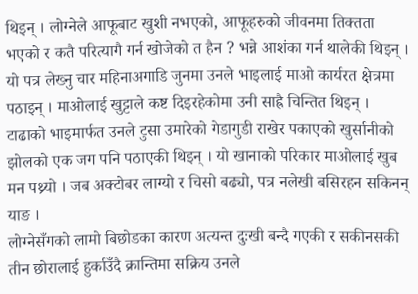थिइन् । लोग्नेले आफूबाट खुशी नभएको, आफूहरुको जीवनमा तिक्तता भएको र कतै परित्यागै गर्न खोजेको त हैन ? भन्ने आशंका गर्न थालेकी थिइन् । यो पत्र लेख्नु चार महिनाअगाडि जुनमा उनले भाइलाई माओ कार्यरत क्षेत्रमा पठाइन् । माओलाई खुट्टाले कष्ट दिइरहेकोमा उनी साह्रै चिन्तित थिइन् । टाढाको भाइमार्फत उनले टुसा उमारेको गेडागुडी राखेर पकाएको खुर्सानीको झोलको एक जग पनि पठाएकी थिइन् । यो खानाको परिकार माओलाई खुब मन पथ्र्यो । जब अक्टोबर लाग्यो र चिसो बढ्यो, पत्र नलेखी बसिरहन सकिनन् याङ ।
लोग्नेसँगको लामो बिछोडका कारण अत्यन्त दुःखी बन्दै गएकी र सकीनसकी तीन छोरालाई हुर्काउँदै क्रान्तिमा सक्रिय उनले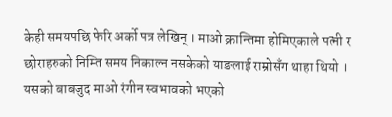केही समयपछि फेरि अर्को पत्र लेखिन् । माओ क्रान्तिमा होमिएकाले पत्नी र छोराहरुको निम्ति समय निकाल्न नसकेको याङलाई राम्रोसँग थाहा थियो । यसको बाबजुद माओ रंगीन स्वभावको भएको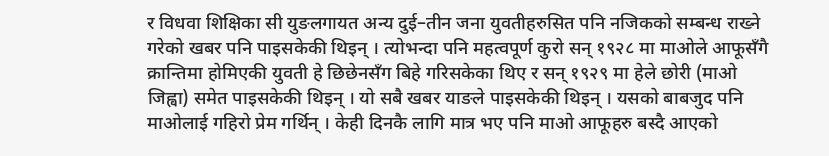र विधवा शिक्षिका सी युङलगायत अन्य दुई–तीन जना युवतीहरुसित पनि नजिकको सम्बन्ध राख्ने गरेको खबर पनि पाइसकेकी थिइन् । त्योभन्दा पनि महत्वपूर्ण कुरो सन् १९२८ मा माओले आफूसँगै क्रान्तिमा होमिएकी युवती हे छिछेनसँग बिहे गरिसकेका थिए र सन् १९२९ मा हेले छोरी (माओ जिह्वा) समेत पाइसकेकी थिइन् । यो सबै खबर याङले पाइसकेकी थिइन् । यसको बाबजुद पनि माओलाई गहिरो प्रेम गर्थिन् । केही दिनकै लागि मात्र भए पनि माओ आफूहरु बस्दै आएको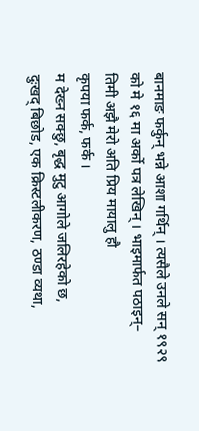बानमाङ फर्कुन् भन्ने आशा गर्थिन् । त्यसैले उनले सन् १९२९ को मे १६ मा अर्को पत्र लेखिन् । भाइमार्फत पठाइन्–
तिमी अझै मेरो अति प्रिय मायालु हौ
कृपया फर्क, फर्क ।
म देख्न सक्छु, बृद्ध मुटु आगोले जलिरहेको छ,
दुःखद् बिछोड, एक क्रिस्टलीकरण, ठण्डा व्यथा,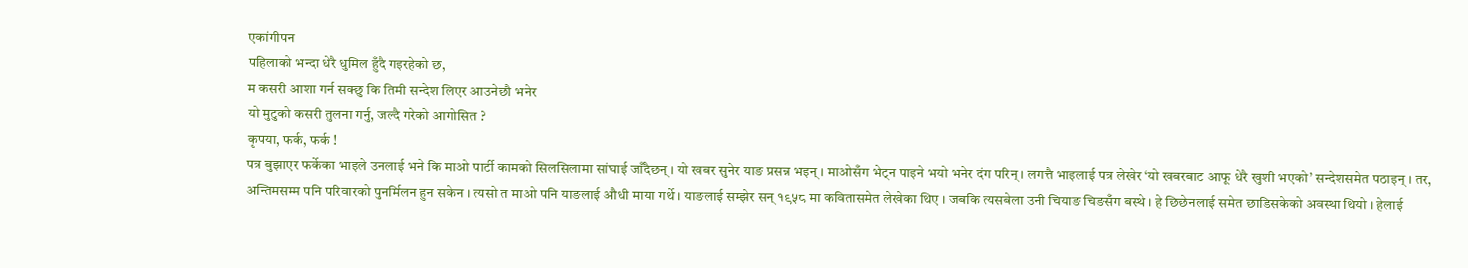एकांगीपन
पहिलाको भन्दा धेरै धुमिल हुँदै गइरहेको छ,
म कसरी आशा गर्न सक्छु कि तिमी सन्देश लिएर आउनेछौ भनेर
यो मुटुको कसरी तुलना गर्नु, जल्दै गरेको आगोसित ?
कृपया, फर्क, फर्क !
पत्र बुझाएर फर्केका भाइले उनलाई भने कि माओ पार्टी कामको सिलसिलामा सांघाई जाँदैछन् । यो खबर सुनेर याङ प्रसन्न भइन् । माओसँग भेट्न पाइने भयो भनेर दंग परिन् । लगत्तै भाइलाई पत्र लेखेर ‘यो खबरबाट आफू धेरै खुशी भएको’ सन्देशसमेत पठाइन् । तर, अन्तिमसम्म पनि परिवारको पुनर्मिलन हुन सकेन । त्यसो त माओ पनि याङलाई औधी माया गर्थे । याङलाई सम्झेर सन् १९५८ मा कवितासमेत लेखेका थिए । जबकि त्यसबेला उनी चियाङ चिङसँग बस्थे । हे छिछेनलाई समेत छाडिसकेको अवस्था थियो । हेलाई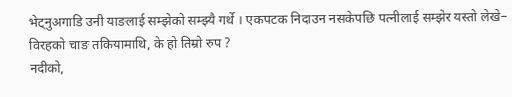भेट्नुअगाडि उनी याङलाई सम्झेको सम्झ्यै गर्थे । एकपटक निदाउन नसकेपछि पत्नीलाई सम्झेर यस्तो लेखे–
विरहको चाङ तकियामाथि, के हो तिम्रो रुप ?
नदीको,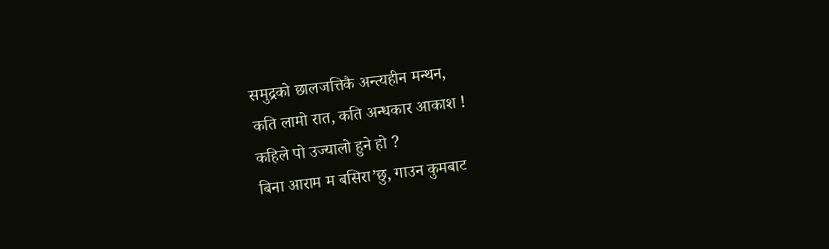समुद्रको छालजत्तिकै अन्त्यहीन मन्थन,
कति लामो रात, कति अन्धकार आकाश !
कहिले पो उज्यालो हुने हो ?
बिना आराम म बसिरा’छु, गाउन कुमबाट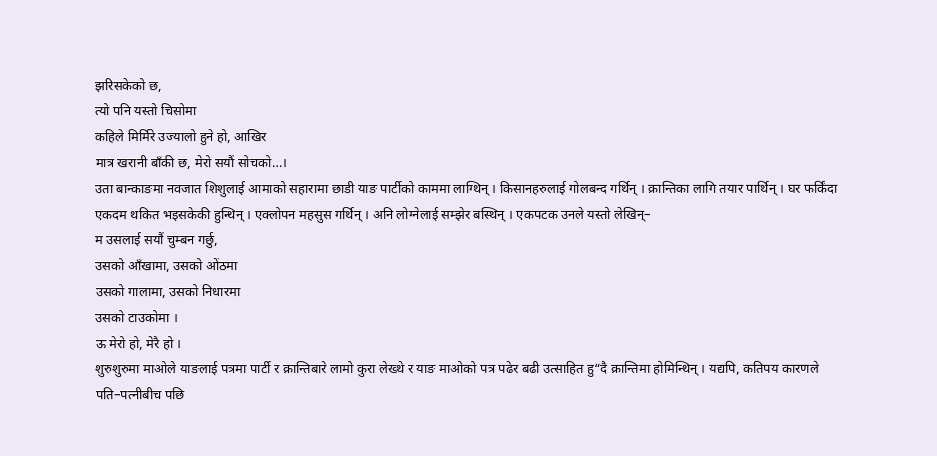झरिसकेको छ,
त्यो पनि यस्तो चिसोमा
कहिले मिर्मिरे उज्यालो हुने हो, आखिर
मात्र खरानी बाँकी छ, मेरो सयौं सोचको…।
उता बान्काङमा नवजात शिशुलाई आमाको सहारामा छाडी याङ पार्टीको काममा लाग्थिन् । किसानहरुलाई गोलबन्द गर्थिन् । क्रान्तिका लागि तयार पार्थिन् । घर फर्किंदा एकदम थकित भइसकेकी हुन्थिन् । एक्लोपन महसुस गर्थिन् । अनि लोग्नेलाई सम्झेर बस्थिन् । एकपटक उनले यस्तो लेखिन्–
म उसलाई सयौं चुम्बन गर्छु,
उसको आँखामा, उसको ओंठमा
उसको गालामा, उसको निधारमा
उसको टाउकोमा ।
ऊ मेरो हो, मेरै हो ।
शुरुशुरुमा माओले याङलाई पत्रमा पार्टी र क्रान्तिबारे लामो कुरा लेख्थे र याङ माओको पत्र पढेर बढी उत्साहित हु“दै क्रान्तिमा होमिन्थिन् । यद्यपि, कतिपय कारणले पति–पत्नीबीच पछि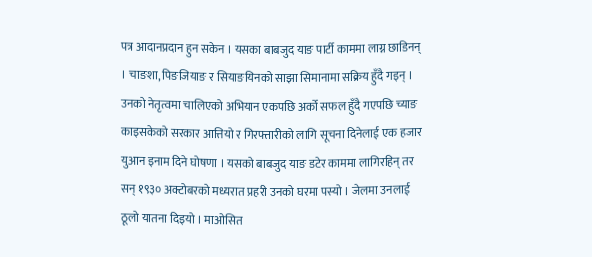पत्र आदानप्रदान हुन सकेन । यसका बाबजुद याङ पार्टी काममा लाग्न छाडिनन् । चाङशा, पिङजियाङ र सियाङयिनको साझा सिमानामा सक्रिय हुँदै गइन् । उनको नेतृत्वमा चालिएको अभियान एकपछि अर्को सफल हुँदै गएपछि च्याङ काइसकेको सरकार आत्तियो र गिरफ्तारीको लागि सूचना दिनेलाई एक हजार युआन इनाम दिने घोषणा । यसको बाबजुद याङ डटेर काममा लागिरहिन् तर सन् १९३० अक्टोबरको मध्यरात प्रहरी उनको घरमा पस्यो । जेलमा उनलाई ठूलो यातना दिइयो । माओसित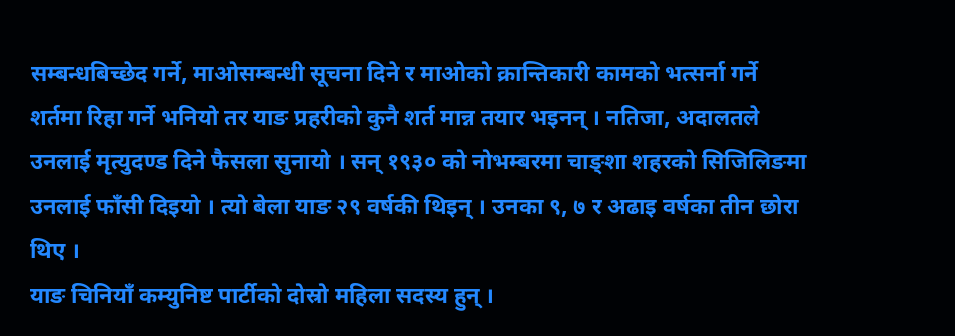सम्बन्धबिच्छेद गर्ने, माओसम्बन्धी सूचना दिने र माओको क्रान्तिकारी कामको भत्सर्ना गर्ने शर्तमा रिहा गर्ने भनियो तर याङ प्रहरीको कुनै शर्त मान्न तयार भइनन् । नतिजा, अदालतले उनलाई मृत्युदण्ड दिने फैसला सुनायो । सन् १९३० को नोभम्बरमा चाङ्शा शहरको सिजिलिङमा उनलाई फाँसी दिइयो । त्यो बेला याङ २९ वर्षकी थिइन् । उनका ९, ७ र अढाइ वर्षका तीन छोरा थिए ।
याङ चिनियाँ कम्युनिष्ट पार्टीको दोस्रो महिला सदस्य हुन् ।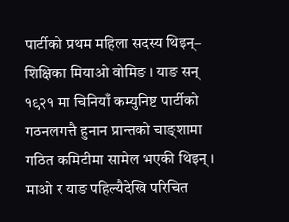पार्टीको प्रथम महिला सदस्य थिइन्– शिक्षिका मियाओ वोमिङ । याङ सन् १९२१ मा चिनियाँ कम्युनिष्ट पार्टीको गठनलगत्तै हुनान प्रान्तको चाङ्शामा गठित कमिटीमा सामेल भएकी थिइन् । माओ र याङ पहिल्यैदेखि परिचित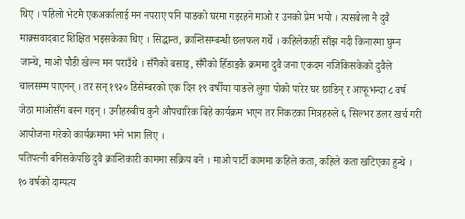थिए । पहिलो भेटमै एकअर्कालाई मन नपराए पनि याङको घरमा गइरहने माओ र उनको प्रेम भयो । त्यसबेला नै दुवै माक्र्सवादबाट शिक्षित भइसकेका थिए । सिद्धान्त, क्रान्तिसम्बन्धी छलफल गर्थे । कहिलेकाहीं साँझ नदी किनारमा घुम्न जान्थे, माओ पौडी खेल्न मन पराउँथे । सँगैको बसाइ, सँगैको हिँडाइकै क्रममा दुवै जना एकदम नजिकिसकेको दुवैले चालसम्म पाएनन् । तर सन् १९२० डिसेम्बरको एक दिन १९ वर्षीया याङले लुगा पोको पारेर घर छाडिन् र आफूभन्दा ८ वर्ष जेठा माओसँग बस्न गइन् । उनीहरुबीच कुनै औपचारिक बिहे कार्यक्रम भएन तर निकटका मित्रहरुले ६ सिल्भर डलर खर्च गरी आयोजना गरेको कार्यक्रममा भने भाग लिए ।
पतिपत्नी बनिसकेपछि दुवै क्रान्तिकारी काममा सक्रिय बने । माओ पार्टी काममा कहिले कता, कहिले कता खटिएका हुन्थे । १० वर्षको दाम्पत्य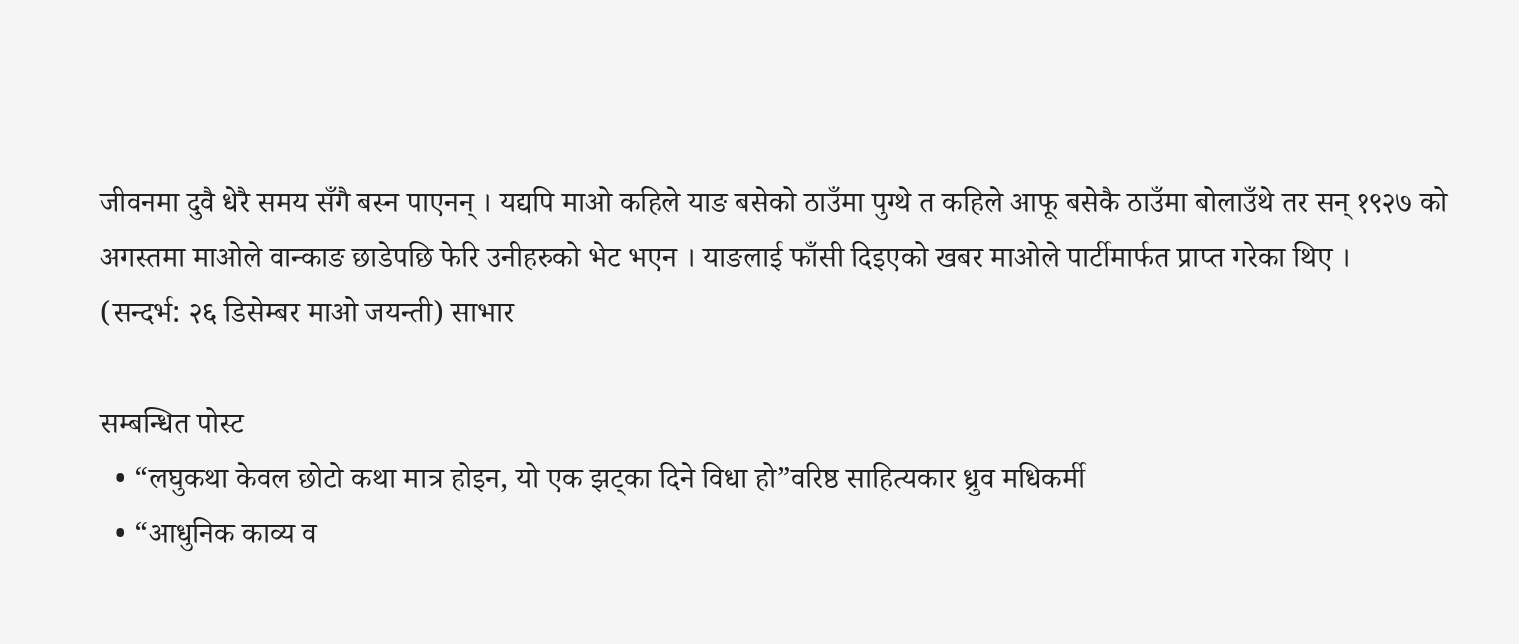जीवनमा दुवै धेरै समय सँगै बस्न पाएनन् । यद्यपि माओ कहिले याङ बसेको ठाउँमा पुग्थे त कहिले आफू बसेकै ठाउँमा बोलाउँथे तर सन् १९२७ को अगस्तमा माओले वान्काङ छाडेपछि फेरि उनीहरुको भेट भएन । याङलाई फाँसी दिइएको खबर माओले पार्टीमार्फत प्राप्त गरेका थिए ।
(सन्दर्भ: २६ डिसेम्बर माओ जयन्ती) साभार

सम्बन्धित पोस्ट
  • “लघुकथा केवल छोटो कथा मात्र होइन, यो एक झट्का दिने विधा हो”वरिष्ठ साहित्यकार ध्रुव मधिकर्मी
  • “आधुनिक काव्य व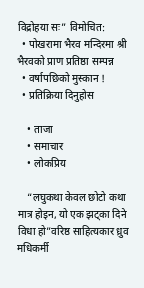विद्रोहया सः” विमोचित:
  • पोखरामा भैरव मन्दिरमा श्री भैरवको प्राण प्रतिष्ठा सम्पन्न
  • वर्षापछिको मुस्कान !
  • प्रतिक्रिया दिनुहोस

    • ताजा
    • समाचार
    • लोकप्रिय

    “लघुकथा केवल छोटो कथा मात्र होइन, यो एक झट्का दिने विधा हो”वरिष्ठ साहित्यकार ध्रुव मधिकर्मी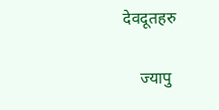देवदूतहरु

    ज्यापु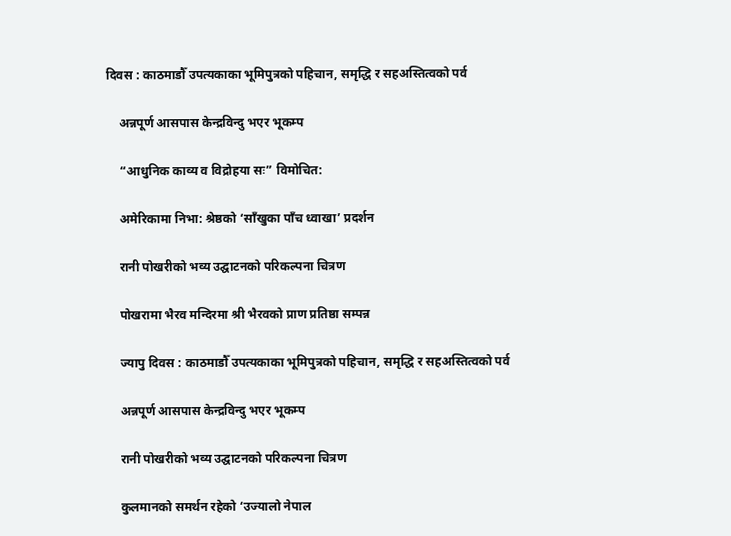दिवस : काठमाडौँ उपत्यकाका भूमिपुत्रको पहिचान, समृद्धि र सहअस्तित्वको पर्व

    अन्नपूर्ण आसपास केन्द्रविन्दु भएर भूकम्प

    “आधुनिक काव्य व विद्रोहया सः” विमोचित:

    अमेरिकामा निभा: श्रेष्ठको ‘साँखुका पाँच ध्वाखा’ प्रदर्शन

    रानी पोखरीको भव्य उद्घाटनको परिकल्पना चित्रण

    पोखरामा भैरव मन्दिरमा श्री भैरवको प्राण प्रतिष्ठा सम्पन्न

    ज्यापु दिवस : काठमाडौँ उपत्यकाका भूमिपुत्रको पहिचान, समृद्धि र सहअस्तित्वको पर्व

    अन्नपूर्ण आसपास केन्द्रविन्दु भएर भूकम्प

    रानी पोखरीको भव्य उद्घाटनको परिकल्पना चित्रण

    कुलमानको समर्थन रहेको ‘उज्यालो नेपाल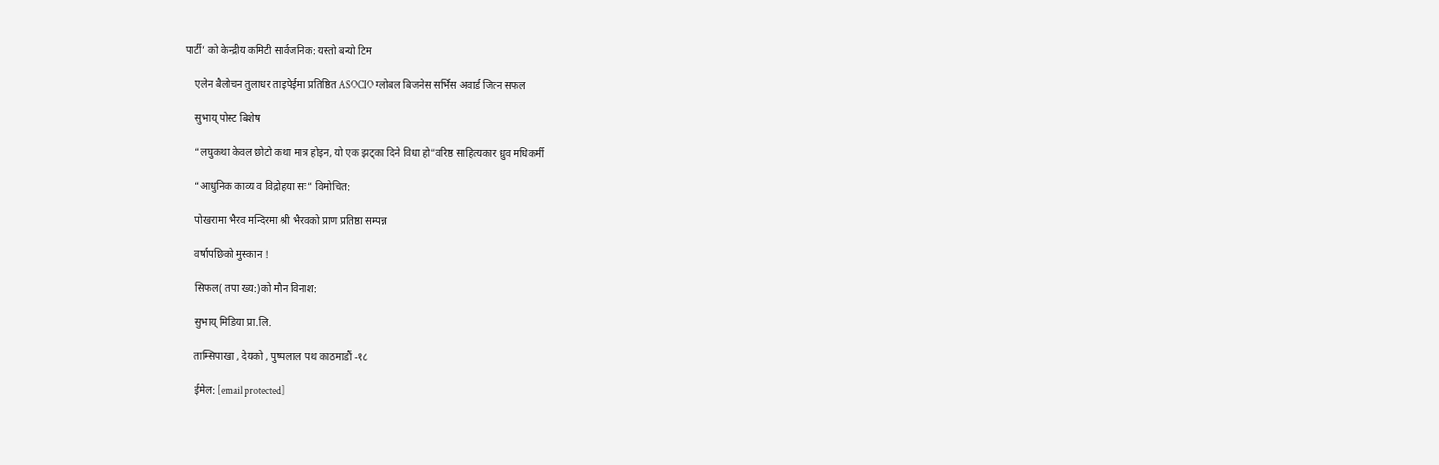पार्टी’ को केन्द्रीय कमिटी सार्वजनिक: यस्तो बन्यो टिम

    एलेन बैलोचन तुलाधर ताइपेईमा प्रतिष्ठित ASOCIO ग्लोबल बिजनेस सर्भिस अवार्ड जित्न सफल

    सुभाय् पोस्ट बिशेष

    “लघुकथा केवल छोटो कथा मात्र होइन, यो एक झट्का दिने विधा हो”वरिष्ठ साहित्यकार ध्रुव मधिकर्मी

    “आधुनिक काव्य व विद्रोहया सः” विमोचित:

    पोखरामा भैरव मन्दिरमा श्री भैरवको प्राण प्रतिष्ठा सम्पन्न

    वर्षापछिको मुस्कान !

    सिफल( तपा ख्य:)को मौन विनाश:

    सुभाय् मिडिया प्रा.लि.

    ताम्सिपाखा , देयको , पुष्पलाल पथ काठमाडौं -१८

    ईमेल: [email protected]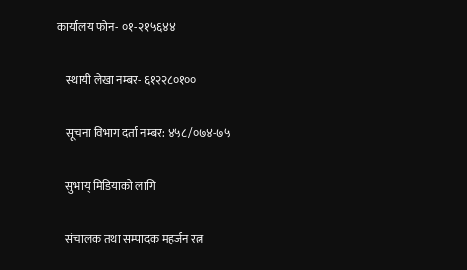कार्यालय फोन- ०१-२१५६४४

    स्थायी लेखा नम्बर- ६१२२८०१००

    सूचना विभाग दर्ता नम्बर: ४५८/०७४-७५

    सुभाय् मिडियाको लागि

    संचालक तथा सम्पादक महर्जन रत्न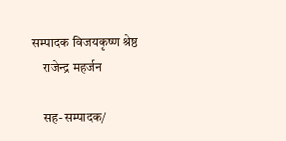सम्पादक विजयकृष्ण श्रेष्ठ
    राजेन्द्र महर्जन

    सह-सम्पादक/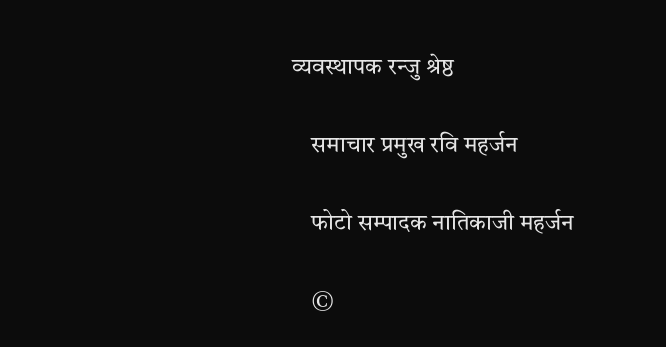व्यवस्थापक रन्जु श्रेष्ठ

    समाचार प्रमुख रवि महर्जन

    फोटो सम्पादक नातिकाजी महर्जन

    ©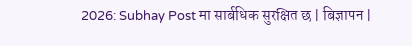2026: Subhay Post मा सार्बधिक सुरक्षित छ | बिज्ञापन |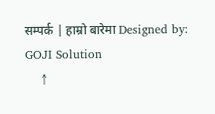सम्पर्क | हाम्रो बारेमा Designed by: GOJI Solution
    ↑